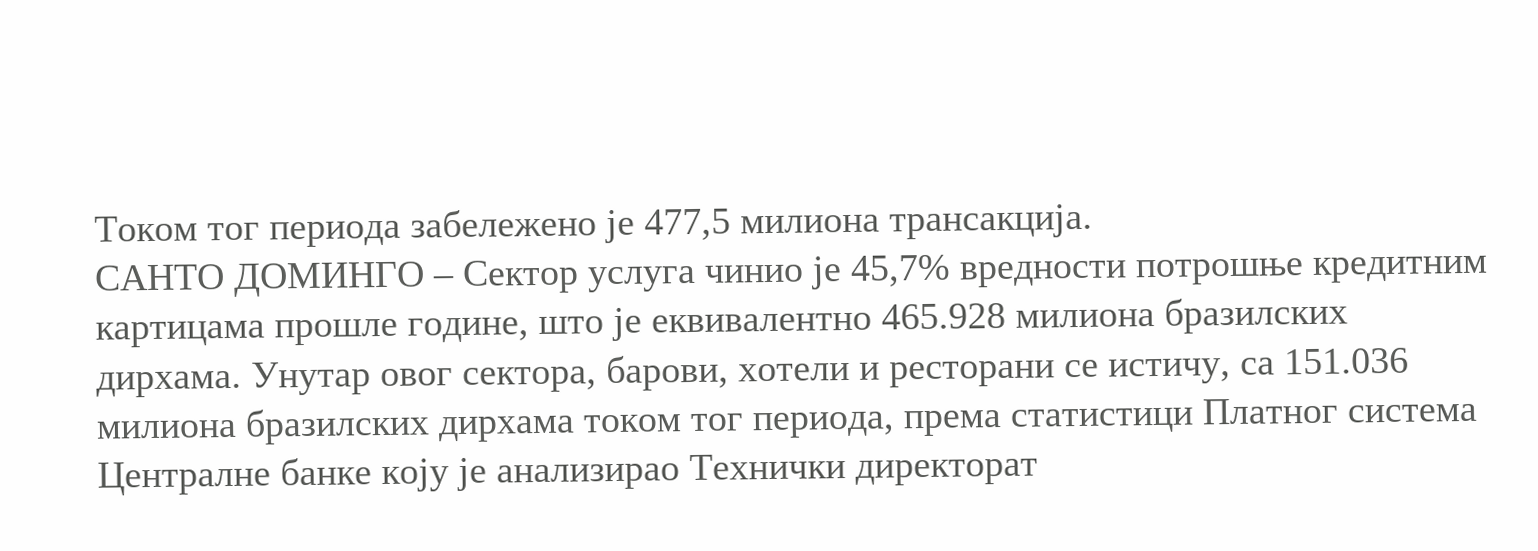Током тог периода забележено је 477,5 милиона трансакција.
САНТО ДОМИНГО – Сектор услуга чинио је 45,7% вредности потрошње кредитним картицама прошле године, што је еквивалентно 465.928 милиона бразилских дирхама. Унутар овог сектора, барови, хотели и ресторани се истичу, са 151.036 милиона бразилских дирхама током тог периода, према статистици Платног система Централне банке коју је анализирао Технички директорат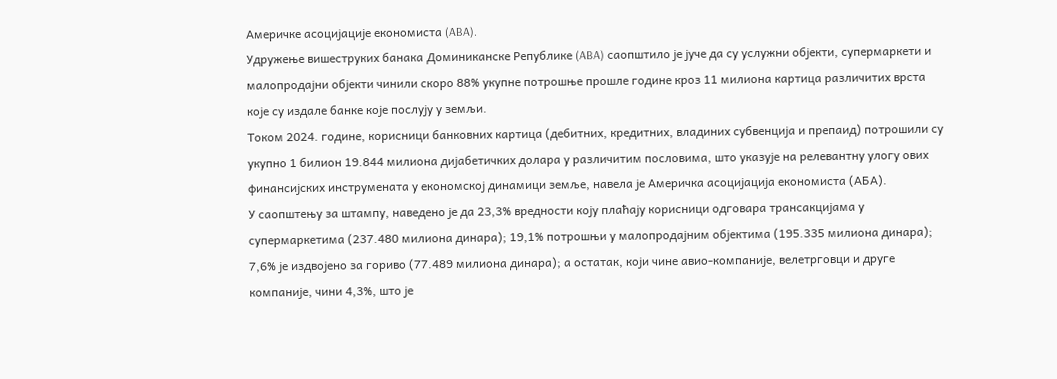Америчке асоцијације економиста (ABA).
Удружење вишеструких банака Доминиканске Републике (ABA) саопштило је јуче да су услужни објекти, супермаркети и малопродајни објекти чинили скоро 88% укупне потрошње прошле године кроз 11 милиона картица различитих врста које су издале банке које послују у земљи.
Током 2024. године, корисници банковних картица (дебитних, кредитних, владиних субвенција и препаид) потрошили су укупно 1 билион 19.844 милиона дијабетичких долара у различитим пословима, што указује на релевантну улогу ових финансијских инструмената у економској динамици земље, навела је Америчка асоцијација економиста (АБА).
У саопштењу за штампу, наведено је да 23,3% вредности коју плаћају корисници одговара трансакцијама у супермаркетима (237.480 милиона динара); 19,1% потрошњи у малопродајним објектима (195.335 милиона динара); 7,6% је издвојено за гориво (77.489 милиона динара); а остатак, који чине авио-компаније, велетрговци и друге компаније, чини 4,3%, што је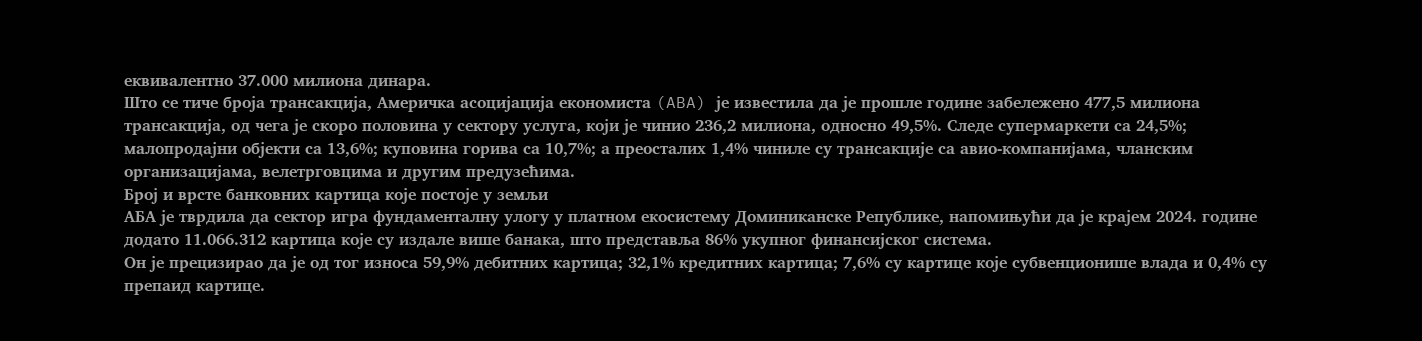еквивалентно 37.000 милиона динара.
Што се тиче броја трансакција, Америчка асоцијација економиста (ABA) је известила да је прошле године забележено 477,5 милиона трансакција, од чега је скоро половина у сектору услуга, који је чинио 236,2 милиона, односно 49,5%. Следе супермаркети са 24,5%; малопродајни објекти са 13,6%; куповина горива са 10,7%; а преосталих 1,4% чиниле су трансакције са авио-компанијама, чланским организацијама, велетрговцима и другим предузећима.
Број и врсте банковних картица које постоје у земљи
АБА је тврдила да сектор игра фундаменталну улогу у платном екосистему Доминиканске Републике, напомињући да је крајем 2024. године додато 11.066.312 картица које су издале више банака, што представља 86% укупног финансијског система.
Он је прецизирао да је од тог износа 59,9% дебитних картица; 32,1% кредитних картица; 7,6% су картице које субвенционише влада и 0,4% су препаид картице.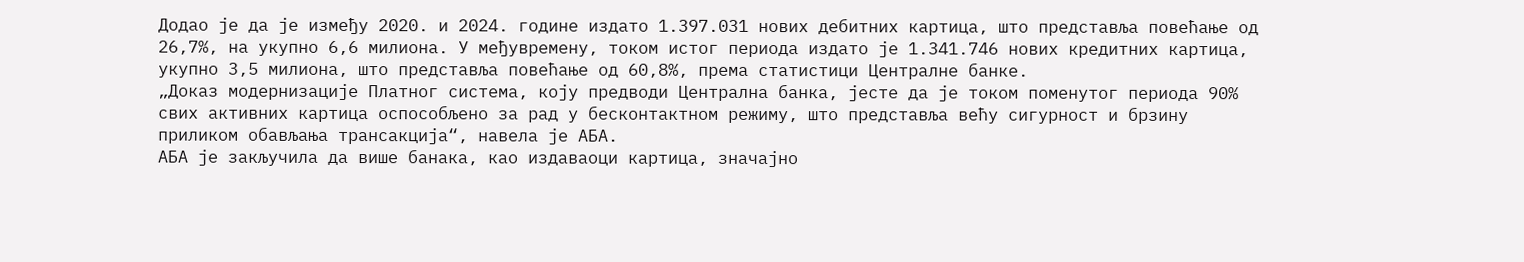Додао је да је између 2020. и 2024. године издато 1.397.031 нових дебитних картица, што представља повећање од 26,7%, на укупно 6,6 милиона. У међувремену, током истог периода издато је 1.341.746 нових кредитних картица, укупно 3,5 милиона, што представља повећање од 60,8%, према статистици Централне банке.
„Доказ модернизације Платног система, коју предводи Централна банка, јесте да је током поменутог периода 90% свих активних картица оспособљено за рад у бесконтактном режиму, што представља већу сигурност и брзину приликом обављања трансакција“, навела је АБА.
АБА је закључила да више банака, као издаваоци картица, значајно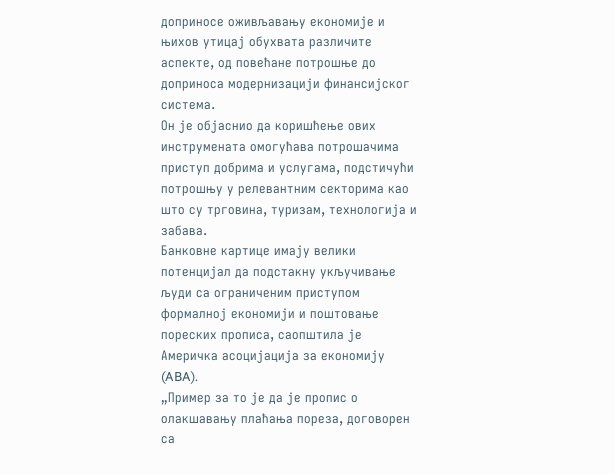доприносе оживљавању економије и њихов утицај обухвата различите аспекте, од повећане потрошње до доприноса модернизацији финансијског система.
Он је објаснио да коришћење ових инструмената омогућава потрошачима приступ добрима и услугама, подстичући потрошњу у релевантним секторима као што су трговина, туризам, технологија и забава.
Банковне картице имају велики потенцијал да подстакну укључивање људи са ограниченим приступом формалној економији и поштовање пореских прописа, саопштила је Америчка асоцијација за економију (ABA).
„Пример за то је да је пропис о олакшавању плаћања пореза, договорен са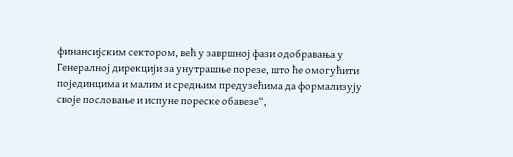финансијским сектором, већ у завршној фази одобравања у Генералној дирекцији за унутрашње порезе, што ће омогућити појединцима и малим и средњим предузећима да формализују своје пословање и испуне пореске обавезе“,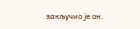закључио је он.